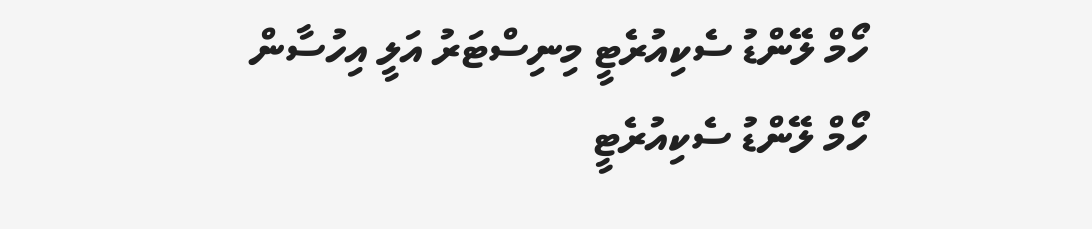ހޯމް ލޭންޑު ސެކިއުރެޓީ މިނިސްޓަރު އަލީ އިހުސާން
ހޯމް ލޭންޑު ސެކިއުރެޓީ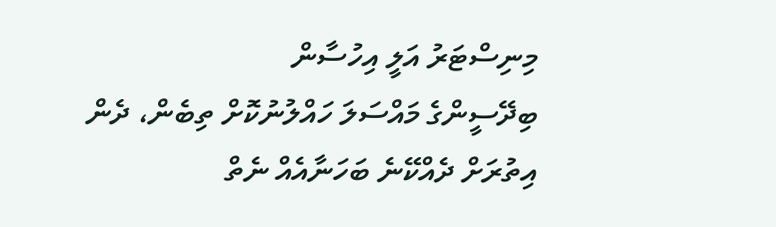މިނިސްޓަރު އަލީ އިހުސާން
ބިދޭސީންގެ މައްސަލަ ހައްލުނުކޮށް ތިބެން، ދެން އިތުރަށް ދެއްކޭނެ ބަހަނާއެއް ނެތް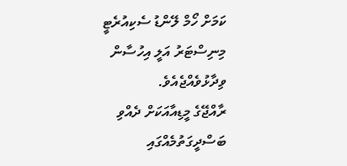ކަމަށް ހޯމް ލޭންޑު ސެކިއުރެޓީ މިނިސްޓަރު އަލީ އިހުސާން ވިދާޅުވެއްޖެއެވެ.
ރާއްޖޭގެ މީޑިއާއަކަށް ދެއްވި ބަސްދީގަތުމެއްގައި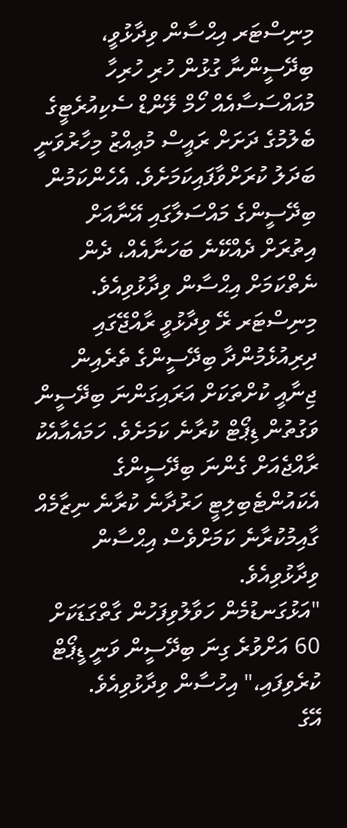މިނިސްޓަރ އިޙްސާން ވިދާޅުވީ، ބިދޭސީންނާ ގުޅުން ހުރި ހުރިހާ މުއައްސަސާއެއް ހޯމް ލޭންޑް ސެކިއުރެޓީގެ ބެލުމުގެ ދަށަށް ރައީސް މުޢިއްޒު މިހާރުވަނީ ބަދަލު ކުރަށްވާފައިކަމަށެވެ. އެހެންކަމުން ބިދޭސީންގެ މައްސަލާގައި އޭނާއަށް އިތުރަށް ދެއްކޭނެ ބަހަނާއެއް، ދެން ނެތްކަމަށް އިޙްސާން ވިދާޅުވިއެވެ.
މިނިސްޓަރ ރޭ ވިދާޅުވީ ރާއްޖޭގައި ދިރިއުޅެމުންދާ ބިދޭސީންގެ ތެރެއިން ޖިނާއީ ކުށްތަކަށް އަރައިގަންނަ ބިދޭސީން ވަގުތުން ޑިޕޯޓް ކުރާނެ ކަމަށެވެ. ހަމައެއާއެކު ރާއްޖެއަށް ގެންނަ ބިދޭސީންގެ އެކައުންޓެބިލިޓީ ހަރުދާނެ ކުރާނެ ނިޒާމެއް ގާއިމުކުރާނެ ކަމަށްވެސް އިޙްސާން ވިދާޅުވިއެވެ.
"އަޅުގަނޑުމެން ހަވާލުވިފަހުން ގާތްގަޑަކަށް 60 އަށްވުރެ ގިނަ ބިދޭސީން ވަނީ ޑީޕޯޓް ކުރެވިފައި،" އިހުސާން ވިދާޅުވިއެވެ.
އޭގެ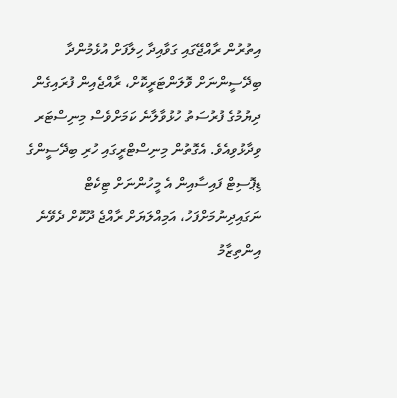އިތުރުން ރާއްޖޭގައި ގަވާއިދާ ހިލާފަށް އުޅެމުންދާ ބިދޭސީންނަށް ވޮލަންޓަރީކޮށް، ރާއްޖެއިން ފުރައިގެން ދިޔުމުގެ ފުރުސަތު ހުޅުވާލާނެ ކަމަށްވެސް މިނިސްޓަރ ވިދާޅުވިއެވެ. އެގޮތުން މިނިސްޓްރީގައި ހުރި ބިދޭސީންގެ ޑިޕޮސިޓް ފައިސާއިން އެ މީހުންނަށް ޓިކެޓް ނަގައިދިނުމަށްފަހު، އަމިއްލަޔަށް ރާއްޖެ ދޫކޮށް ދެވޭނެ އިންތިޒާމު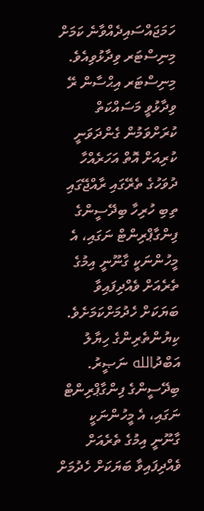ހަމަޖައްސައިދެއްވާނެ ކަމަށް މިނިސްޓަރ ވިދާޅުވިއެވެ.
މިނިސްޓަރ އިޙްސާން ރޭ ވިދާޅުވީ މަސައްކަތް ކުރަށްވަމުން ގެންދަވަނީ ކުރިއަށް އޮތް އަހަރެއްހާ ދުވަހުގެ ތެރޭގައި ރާއްޖޭގައި ތިބި ހުރިހާ ބިދޭސީންގެ ފިންގާޕްރިންޓް ނަގައި، އެ މީހުންނަކީ ގާނޫނީ އިމުގެ ތެރެއަށް ވެއްދިފައިވާ ބަޔަކަށް ހެދުމަށްކަމަށެވެ.
ކިޔުންތެރިންގެ ހިޔާލު
އަބްދުالله ނަޞީރު.
ބިދޭސީންގެ ފިންގާޕްރިންޓް ނަގައި، އެ މީހުންނަކީ ގާނޫނީ އިމުގެ ތެރެއަށް ވެއްދިފައިވާ ބަޔަކަށް ހެދުމަށް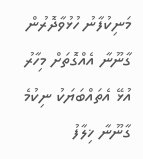މަނިކުފާނު ހުޅުވާދޮރުން ގާނޫނާ އެއްގޮތަށް މިހާރު އުޅޭ އެތައްބަޔަކު ނިކުމެ ގާނޫނާ ޚިލާފު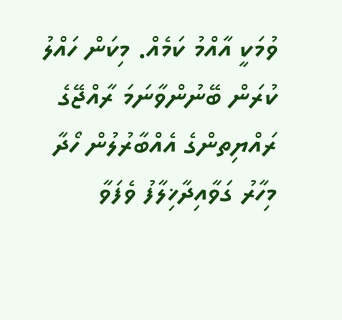ވުމަކީ އާއްމު ކަމެއް. މިކަން ހައްލު ކުރަން ބޭނުންވާނަމަ ރާއްޖޭގެ ރައްޔިތންގެ އެއްބާރުލުން ހޯދާ މިހާރު ގަވާއިދާޚިލާފު ވެފަވާ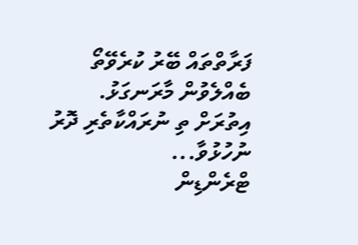ފަރާތްތައް ބޭރު ކުރެވޭތޯ ބެއްލެވުން މާރަނގަޅު. އިތުރަށް ތި ނުރައްކާތެރި ދޮރު ނުހުޅުވާ...
ޓްރެންޑިން